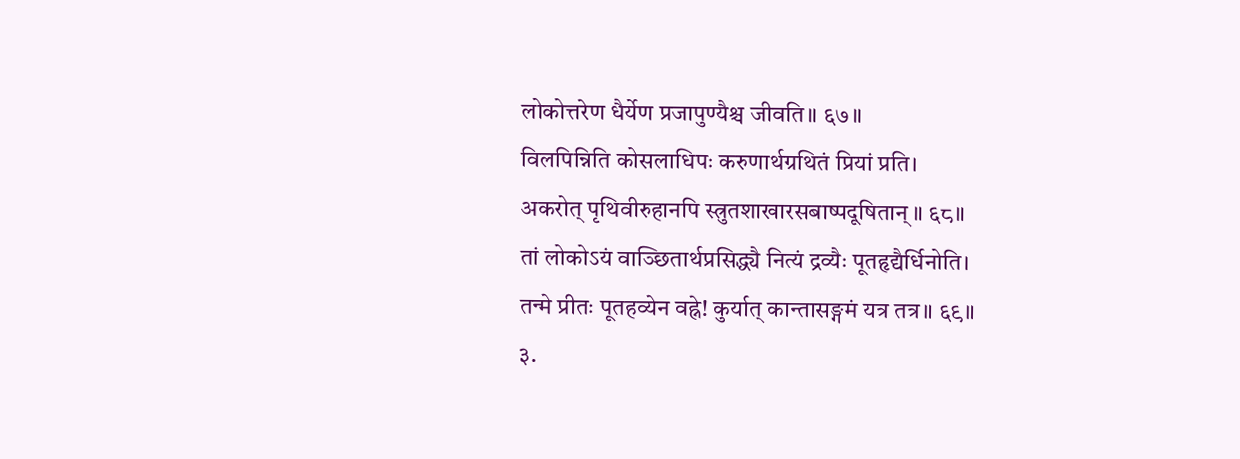लोकोत्तरेण धैर्येण प्रजापुण्यैश्च जीवति॥ ६७॥
विलपिन्निति कोसलाधिपः करुणार्थग्रथितं प्रियां प्रति।
अकरोत् पृथिवीरुहानपि स्त्रुतशाखारसबाष्पदूषितान्॥ ६८॥
तां लोकोऽयं वाञ्छितार्थप्रसिद्ध्यै नित्यं द्रव्यैः पूतहृद्यैर्धिनोति।
तन्मे प्रीतः पूतहव्येन वह्ने! कुर्यात् कान्तासङ्गमं यत्र तत्र॥ ६९॥
३.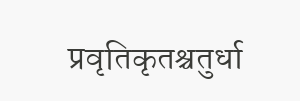प्रवृतिकृतश्चतुर्धा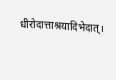धीरोदात्ताश्रयादिभेदात्।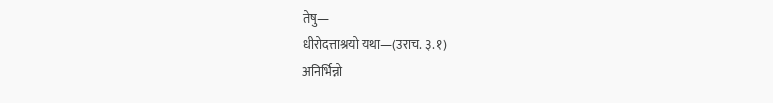तेषु—
धीरोदत्ताश्रयो यथा—(उराच. ३.१)
अनिर्भिन्नो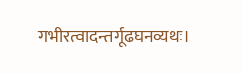गभीरत्वादन्तर्गूढघनव्यथः।